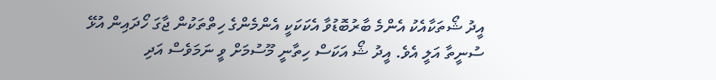އީދު ޝޯތަކާއެކު އެންމެ ބާރުބޮޑުވާ އެކަކަކީ އެންމެންގެ ހިތްތަކުން ޖާގަ ހޯދައިން އުޅޭ ސުނީތާ އަލީ އެވެ. އީދު ޝޯ އަކަސް ހިތާނީ މޫސުމަށް ވީ ނަމަވެސް އަދި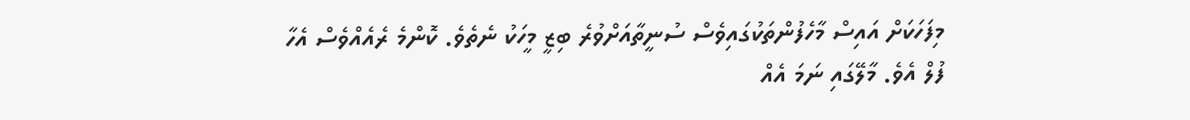މިފަހަކަށް އައިސް މާހެފުންތަކުގައިވެސް ސުނީތާއަށްވުރެ ބިޒީ މީހަކު ނެތެވެ. ކޮންމެ ރެއެއްވެސް އެހާ ފުލް އެވެ. މާލޭގައި ނަމަ އެއް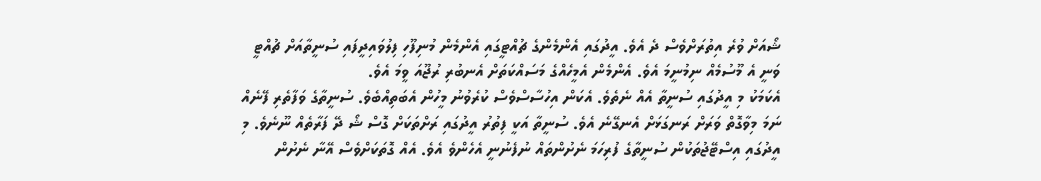ޝޯއަށް ވުރެ އިތުރަށްވެސް ދެ އެވެ. އީދުގައި އެންމެންގެ ޗުއްޓީގައި އެންމެން މުނިފޫހި ފިލުވައިދީފައި ސުނީތާއަށް ޗުއްޓީ ވަނީ އެ މޫސުމެއް ނިމުނީމަ އެވެ. އެންމެން އެމީހެއްގެ މަސައްކަތަށް އެނބުރި ރުޖޫއަ ވީމަ އެވެ.
އެކަމަކު މި އީދުގައި ސުނީތާ އެއް ނެތެވެ. އެކަން އިހުސާސްވެސް ކުރެވުނު މީހުން އެބަތިއްބެވެ. ސުނީތާގެ ވަފާތެރި ފޭނެއް ނަމަ މިވާގޮތް ވަރަށް ރަނގަޅަށް އެނގޭނެ އެވެ. ސުނީތާ އަކީ ފިތުރު އީދުގައި ރަށްތަކަށް ގޮސް ޝޯ ދޭ ފަރާތެއް ނޫނެވެ. މި އީދުގައި އިސްޓޭޖުތަކުން ސުނީތާގެ ފުރިހަމަ ނެށުންތައް ނުފެނުނީ އެހެންވެ އެވެ. އެއް ގޮތަކަށްވެސް އޭނާ ނެށުން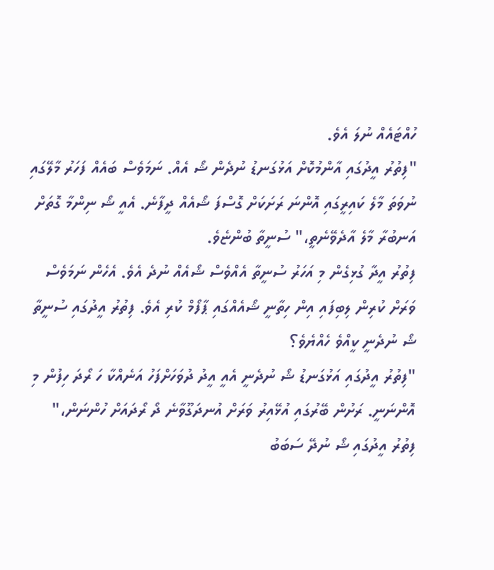ހުއްޓައެއް ނުލަ އެވެ.
"ފިތުރު އީދުގައި އާންމުކޮށް އަޅުގަނޑު ނުދެން ޝޯ އެއް. ނަމަވެސް ބައެއް ފަހަރު މާލޭގައި ނުވަތަ މާލެ ކައިރީގައި އޮންނަ ރަށަކަށް ގޮސްފަ ޝޯއެއް ދީފާނެ. އެއީ ޝޯ ނިންމާ ގޮތަށް އަނބުރާ މާލެ އާދެވޭނެތީ،" ސުނީތާ ބުންޏެވެ.
ފިތުރު އީދާ ގުޅިގެން މި އަހަރު ސުނީތާ އެއްވެސް ޝޯއެއް ނުދެ އެވެ. އެހެން ނަމަވެސް ވަރަށް ކުރިން ލިބިފައި އިން ހިތާނީ ޝޯއެއްގައި ޕާފޯމް ކުރި އެވެ. ފިތުރު އީދުގައި ސުނީތާ ޝޯ ނުދެނީ ކީއްވެ ހެއްޔެވެ؟
"ފިތުރު އީދުގައި އަޅުގަނޑު ޝޯ ނުދެނީ އެއީ އީދު ދުވަހަށްފަހު އަނެއްކާ ހަ ރޯދަ ހިފުން މި އޮންނަނީ. ރަށުން ބޭރުގައި އުޅޭއިރު ވަރަށް އުނދަގޫވާނެ ދޯ ރޯދައަށް ހުންނަން،" ފިތުރު އީދުގައި ޝޯ ނުދޭ ސަބަބު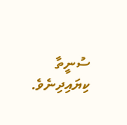ސުނީތާ ކިޔައިދިނެވެ.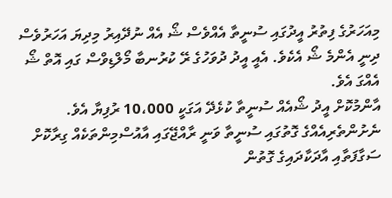މިއަހަރުގެ ފިތުރު އީދުގައި ސުނީތާ އެއްވެސް ޝޯ އެއް ނުދޭއިރު މިދިޔަ އަހަރުވެސް ދިނީ އެންމެ ޝޯ އެކެވެ. އެއީ އީދު ދުވަހުގެ ރޭ ކުރުނބާ މޯލްޑިވްސް ގައި އޮތް ޝޯ އެއްގަ އެވެ.
އާންމުކޮށް އީދު ޝޯއެއް ސުނީތާ ކުޅެދޭ އަގަކީ 10،000 ރުފިޔާ އެވެ. ނެށުންތެރިއެއްގެ ގޮތުގައި ސުނީތާ ވަނީ ރާއްޖޭގައި އާއުސްމިންތަކެއް ގިރާކޮށް ސަގާފަތާއި އާދަކާދައިގެ ގޮތުން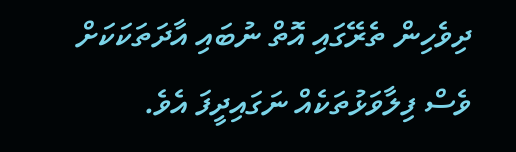ދިވެހިން ތެރޭގައި އޮތް ނުބައި އާދަތަކަކަށް ވެސް ފިލާވަޅުތަކެއް ނަގައިދީފަ އެވެ.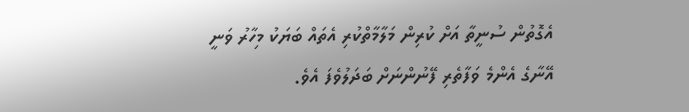އެގޮތުން ސުނީތާ އަށް ކުރިން މަލާމާތްކުރި އެތައް ބަޔަކު މިހާރު ވަނީ އޭނާގެ އެންމެ ވަފާތެރި ފޭނުންނަށް ބަދަލުވެފަ އެވެ.